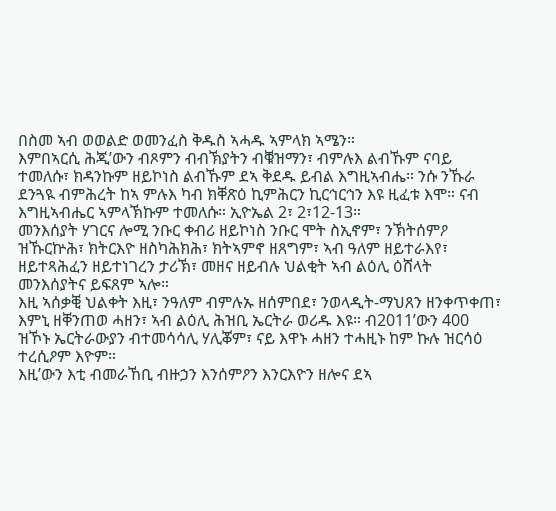በስመ ኣብ ወወልድ ወመንፈስ ቅዱስ ኣሓዱ ኣምላክ ኣሜን።
እምበኣርሲ ሕጂ’ውን ብጾምን ብብኽያትን ብቑዝማን፣ ብምሉእ ልብኹም ናባይ ተመለሱ፣ ክዳንኩም ዘይኮነስ ልብኹም ደኣ ቅደዱ ይብል እግዚኣብሔ። ንሱ ንኹራ ደንጓዪ ብምሕረት ከኣ ምሉእ ካብ ክቐጽዕ ኪምሕርን ኪርኅርኅን እዩ ዚፈቱ እሞ። ናብ እግዚኣብሔር ኣምላኽኩም ተመለሱ። ኢዮኤል 2፣ 2፣12-13።
መንእሰያት ሃገርና ሎሚ ንቡር ቀብሪ ዘይኮነስ ንቡር ሞት ስኢኖም፣ ንኽትሰምዖ ዝኹርኵሕ፣ ክትርእዮ ዘስካሕክሕ፣ ክትኣምኖ ዘጸግም፣ ኣብ ዓለም ዘይተራእየ፣ ዘይተጻሕፈን ዘይተነገረን ታሪኽ፣ መዘና ዘይብሉ ህልቂት ኣብ ልዕሊ ዕሸላት መንእሰያትና ይፍጸም ኣሎ።
እዚ ኣሰቃቒ ህልቀት እዚ፣ ንዓለም ብምሉኡ ዘሰምበደ፣ ንወላዲት-ማህጸን ዘንቀጥቀጠ፣ እምኒ ዘቐንጠወ ሓዘን፣ ኣብ ልዕሊ ሕዝቢ ኤርትራ ወሪዱ እዩ። ብ2011’ውን 400 ዝኾኑ ኤርትራውያን ብተመሳሳሊ ሃሊቖም፣ ናይ እዋኑ ሓዘን ተሓዚኑ ከም ኩሉ ዝርሳዕ ተረሲዖም እዮም።
እዚ’ውን እቲ ብመራኸቢ ብዙኃን እንሰምዖን እንርእዮን ዘሎና ደኣ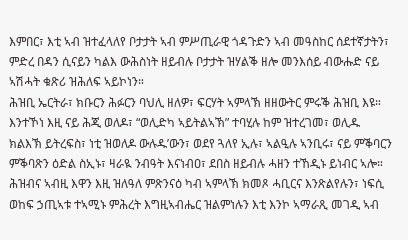እምበር፣ እቲ ኣብ ዝተፈላለየ ቦታታት ኣብ ምሥጢራዊ ጎዳጉድን ኣብ መዓስከር ሰደተኛታትን፣ ምድረ በዳን ሲናይን ካልእ ውሕስነት ዘይብሉ ቦታታት ዝሃልቕ ዘሎ መንእሰይ ብውሑድ ናይ ኣሽሓት ቁጽሪ ዝሕለፍ ኣይኮነን።
ሕዝቢ ኤርትራ፣ ክቡርን ሕፉርን ባህሊ ዘለዎ፣ ፍርሃት ኣምላኽ ዘዘውትር ምሩቕ ሕዝቢ እዩ። እንተኾነ እዚ ናይ ሕጂ ወለዶ፣ “ወሊድካ ኣይትልኣኽ” ተባሂሉ ከም ዝተረገመ፣ ወሊዱ ክልእኽ ይትረፍስ፣ ነቲ ዝወለዶ ውሉዱ’ውን፣ ወደየ ጓለየ ኢሉ፣ ኣልዒሉ ኣንቢሩ፣ ናይ ምቕባርን ምቕባጽን ዕድል ስኢኑ፣ ዛራዪ ንብዓት እናነብዐ፣ ደበስ ዘይብሉ ሓዘን ተኸዲኑ ይነብር ኣሎ።
ሕዝብና ኣብዚ እዋን እዚ ዝለዓለ ምጽንናዕ ካብ ኣምላኽ ክመጾ ሓቢርና እንጽልየሉን፣ ነፍሲ ወከፍ ኃጢኣቱ ተኣሚኑ ምሕረት እግዚኣብሔር ዝልምነሉን እቲ እንኮ ኣማራጺ መገዲ ኣብ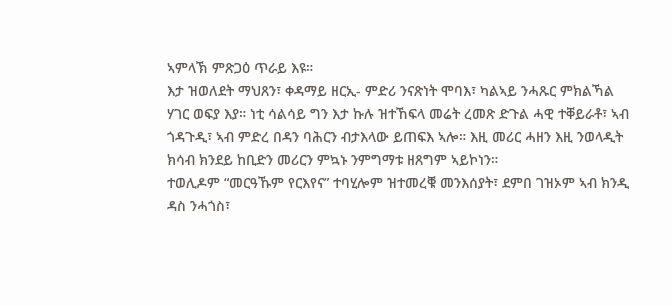ኣምላኽ ምጽጋዕ ጥራይ እዩ።
እታ ዝወለደት ማህጸን፣ ቀዳማይ ዘርኢ- ምድሪ ንናጽነት ሞባእ፣ ካልኣይ ንሓጹር ምክልኻል ሃገር ወፍያ እያ። ነቲ ሳልሳይ ግን እታ ኩሉ ዝተኸፍላ መሬት ረመጽ ድጉል ሓዊ ተቐይራቶ፣ ኣብ ጎዳጉዲ፣ ኣብ ምድረ በዳን ባሕርን ብታእላው ይጠፍእ ኣሎ። እዚ መሪር ሓዘን እዚ ንወላዲት ክሳብ ክንደይ ከቢድን መሪርን ምኳኑ ንምግማቱ ዘጸግም ኣይኮነን።
ተወሊዶም “መርዓኹም የርእየና” ተባሂሎም ዝተመረቑ መንእሰያት፣ ደምበ ገዝኦም ኣብ ክንዲ ዳስ ንሓጎስ፣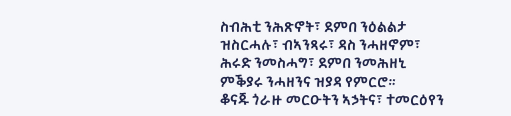ስብሕቲ ንሕጽኖት፣ ደምበ ንዕልልታ ዝስርሓሉ፣ ብኣንጻሩ፣ ዳስ ንሓዘኖም፣ ሕሩድ ንመስሓግ፣ ደምበ ንመሕዘኒ ምቕያሩ ንሓዘንና ዝያዳ የምርሮ።
ቆናጁ ጎራዙ መርዑትን ኣኃትና፣ ተመርዕየን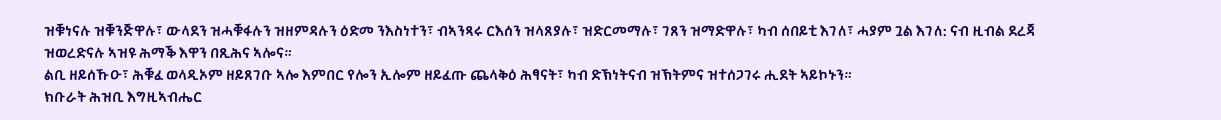ዝቑነናሉ ዝቑንጅዋሉ፣ ውላደን ዝሓቑፋሉን ዝዘምዳሉን ዕድመ ንእስነተን፣ ብኣንጻሩ ርእሰን ዝላጸያሉ፣ ዝድርመማሉ፣ ገጸን ዝማድዋሉ፣ ካብ ሰበይቲ እገለ፣ ሓያም ጓል እገለ: ናብ ዚብል ደረጃ ዝወረድናሉ ኣዝዩ ሕማቕ እዋን በጺሕና ኣሎና።
ልቢ ዘይሰኹዑ፣ ሕቑፈ ወላዲኦም ዘይጸገቡ ኣሎ እምበር የሎን ኢሎም ዘይፈጡ ጨላቅዕ ሕፃናት፣ ካብ ድኽነትናብ ዝኽትምና ዝተሰጋገሩ ሒደት ኣይኮኑን።
ክቡራት ሕዝቢ እግዚኣብሔር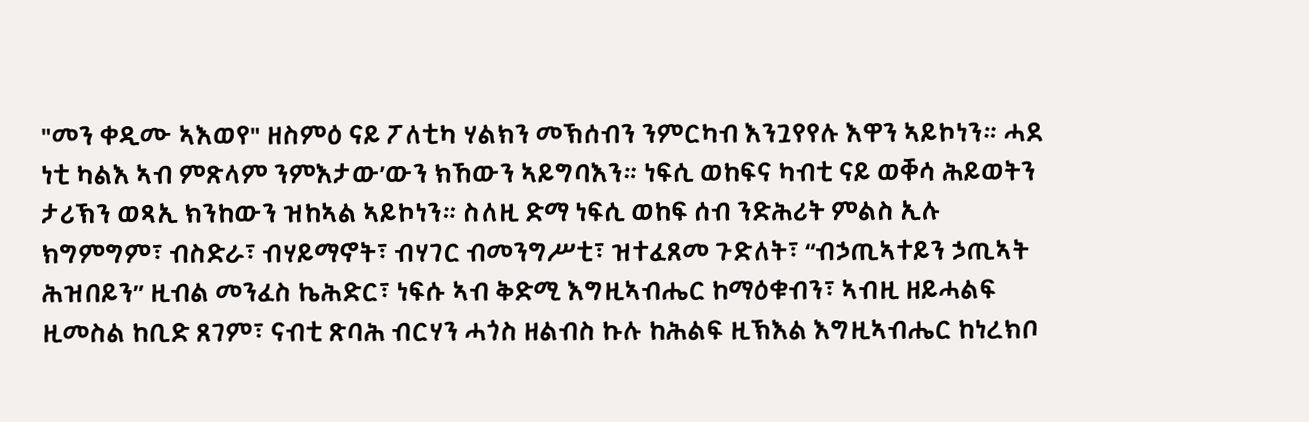"መን ቀዲሙ ኣእወየ" ዘስምዕ ናይ ፖለቲካ ሃልክን መኽሰብን ንምርካብ እንጓየየሉ እዋን ኣይኮነን። ሓደ ነቲ ካልእ ኣብ ምጽላም ንምእታው’ውን ክኸውን ኣይግባእን። ነፍሲ ወከፍና ካብቲ ናይ ወቐሳ ሕይወትን ታሪኽን ወጻኢ ክንከውን ዝከኣል ኣይኮነን። ስለዚ ድማ ነፍሲ ወከፍ ሰብ ንድሕሪት ምልስ ኢሉ ክግምግም፣ ብስድራ፣ ብሃይማኖት፣ ብሃገር ብመንግሥቲ፣ ዝተፈጸመ ጉድለት፣ “ብኃጢኣተይን ኃጢኣት ሕዝበይን” ዚብል መንፈስ ኬሕድር፣ ነፍሱ ኣብ ቅድሚ እግዚኣብሔር ከማዕቁብን፣ ኣብዚ ዘይሓልፍ ዚመስል ከቢድ ጸገም፣ ናብቲ ጽባሕ ብርሃን ሓጎስ ዘልብስ ኩሉ ከሕልፍ ዚኽእል እግዚኣብሔር ከነረክቦ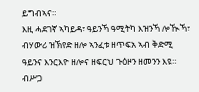ይግብኣና።
እዚ ሓደገኛ ኣካይዳ፣ ዓይንኻ ዓሚትካ እዝንኻ ሎዂኻ፣ ብሃውሪ ዝኽየድ ዘሎ ኣንፈቱ ዘጥፍአ ኣብ ቅድሚ ዓይንና እንርእዮ ዘሎና ዘፍርህ ጉዕዞን ዘመንን እዩ። ብሥጋ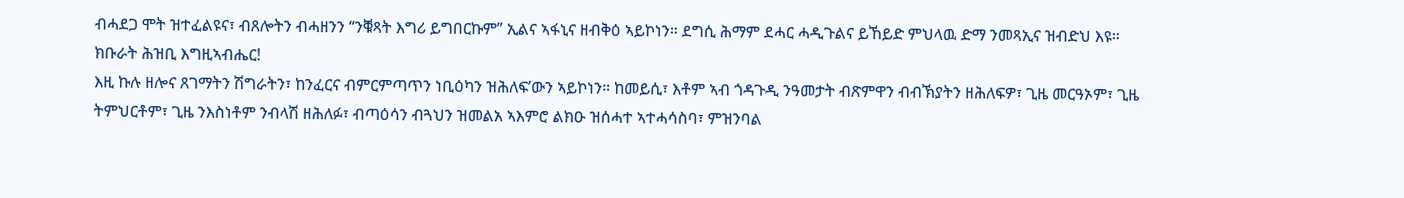ብሓደጋ ሞት ዝተፈልዩና፣ ብጸሎትን ብሓዘንን “ንቑጻት እግሪ ይግበርኩም” ኢልና ኣፋኒና ዘብቅዕ ኣይኮነን። ደግሲ ሕማም ደሓር ሓዲጉልና ይኸይድ ምህላዉ ድማ ንመጻኢና ዝብድህ እዩ።
ክቡራት ሕዝቢ እግዚኣብሔር!
እዚ ኩሉ ዘሎና ጸገማትን ሽግራትን፣ ከንፈርና ብምርምጣጥን ነቢዕካን ዝሕለፍ’ውን ኣይኮነን። ከመይሲ፣ እቶም ኣብ ጎዳጉዲ ንዓመታት ብጽምዋን ብብኽያትን ዘሕለፍዎ፣ ጊዜ መርዓኦም፣ ጊዜ ትምህርቶም፣ ጊዜ ንእስነቶም ንብላሽ ዘሕለፉ፣ ብጣዕሳን ብጓህን ዝመልአ ኣእምሮ ልክዑ ዝሰሓተ ኣተሓሳስባ፣ ምዝንባል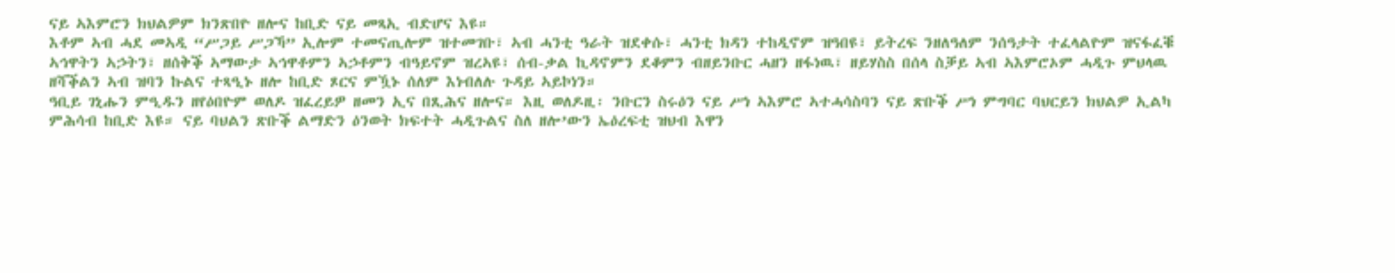ናይ ኣእምሮን ክህልዎም ክንጽበዮ ዘሎና ከቢድ ናይ መጻኢ ብድሆና እዩ።
እቶም ኣብ ሓደ መኣዲ “ሥጋይ ሥጋኻ” ኢሎም ተመናጢሎም ዝተመገቡ፣ ኣብ ሓንቲ ዓራት ዝደቀሱ፣ ሓንቲ ክዳን ተከዲኖም ዝዓበዩ፣ ይትረፍ ንዘለዓለም ንሰዓታት ተፈላልዮም ዝናፋፈቑ ኣኅዋትን ኣኃትን፣ ዘሰቅቕ ኣማውታ ኣኅዋቶምን ኣኃቶምን ብዓይኖም ዝረኣዩ፣ ሰብ-ቃል ኪዳኖምን ደቆምን ብዘይንቡር ሓዘን ዘፋነዉ፣ ዘይሃስስ በሰላ ስቓይ ኣብ ኣእምሮኦም ሓዲጉ ምህላዉ ዘሻቕልን ኣብ ዝባን ኩልና ተጻዒኑ ዘሎ ከቢድ ጾርና ምዃኑ ሰለም እነብለሉ ጉዳይ ኣይኮነን።
ዓቢይ ገኒሑን ምዒዱን ዘየዕበዮም ወለዶ ዝፈረይዎ ዘመን ኢና በጺሕና ዘሎና። እዚ ወለዶዚ፡ ንቡርን ስሩዕን ናይ ሥነ ኣእምሮ ኣተሓሳስባን ናይ ጽቡቕ ሥነ ምግባር ባህርይን ክህልዎ ኢልካ ምሕሳብ ከቢድ እዩ። ናይ ባህልን ጽቡቕ ልማድን ዕንወት ክፍተት ሓዲጉልና ስለ ዘሎ’ውን ኤዕረፍቲ ዝህብ እዋን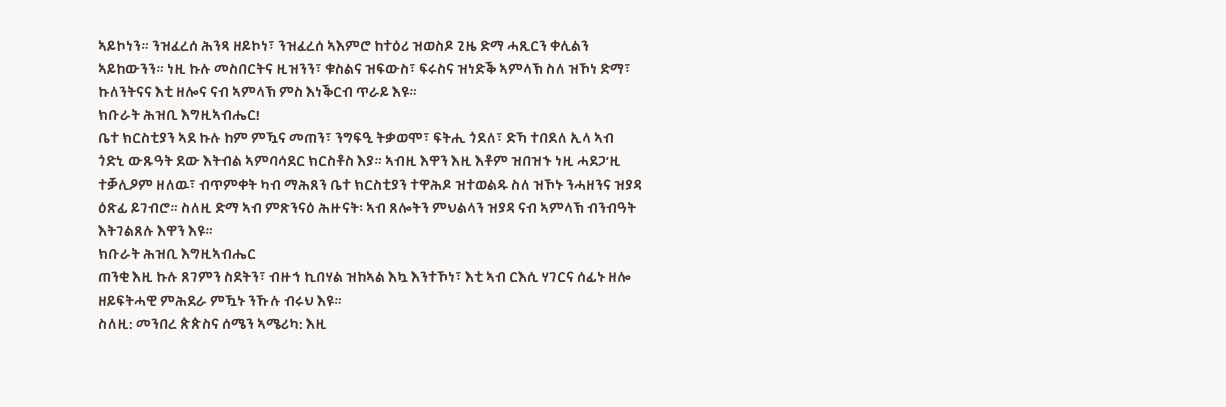ኣይኮነን። ንዝፈረሰ ሕንጻ ዘይኮነ፣ ንዝፈረሰ ኣእምሮ ከተዕሪ ዝወስዶ ጊዜ ድማ ሓጺርን ቀሊልን ኣይከውንን። ነዚ ኩሉ መስበርትና ዚዝንን፣ ቁስልና ዝፍውስ፣ ፍሩስና ዝነድቕ ኣምላኽ ስለ ዝኾነ ድማ፣ ኩለንትናና እቲ ዘሎና ናብ ኣምላኽ ምስ እነቕርብ ጥራይ እዩ።
ክቡራት ሕዝቢ እግዚኣብሔር!
ቤተ ክርስቲያን ኣደ ኩሉ ከም ምዃና መጠን፣ ንግፍዒ ትቃወሞ፣ ፍትሒ ጎደለ፣ ድኻ ተበደለ ኢላ ኣብ ጎድኒ ውጹዓት ደው እትብል ኣምባሳደር ክርስቶስ እያ። ኣብዚ እዋን እዚ እቶም ዝበዝኁ ነዚ ሓደጋ’ዚ ተቓሊዖም ዘለዉ፣ ብጥምቀት ካብ ማሕጸን ቤተ ክርስቲያን ተዋሕዶ ዝተወልዱ ስለ ዝኾኑ ንሓዘንና ዝያዳ ዕጽፊ ይገብሮ። ስለዚ ድማ ኣብ ምጽንናዕ ሕዙናት፡ ኣብ ጸሎትን ምህልላን ዝያዳ ናብ ኣምላኽ ብንብዓት እትገልጸሉ እዋን እዩ።
ክቡራት ሕዝቢ እግዚኣብሔር
ጠንቂ እዚ ኩሉ ጸገምን ስደትን፣ ብዙኅ ኪበሃል ዝከኣል እኳ እንተኾነ፣ እቲ ኣብ ርእሲ ሃገርና ሰፊኑ ዘሎ ዘይፍትሓዊ ምሕደራ ምዃኑ ንኹሉ ብሩህ እዩ።
ስለዚ: መንበረ ጵጵስና ሰሜን ኣሜሪካ: እዚ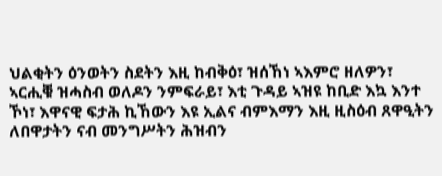ህልቂትን ዕንወትን ስደትን እዚ ከብቅዕ፣ ዝሰኸነ ኣእምሮ ዘለዎን፣ ኣርሒቑ ዝሓስብ ወለዶን ንምፍራይ፣ እቲ ጉዳይ ኣዝዩ ከቢድ እኳ እንተ ኾነ፣ እዋናዊ ፍታሕ ኪኸውን እዩ ኢልና ብምእማን እዚ ዚስዕብ ጸዋዒትን ለበዋታትን ናብ መንግሥትን ሕዝብን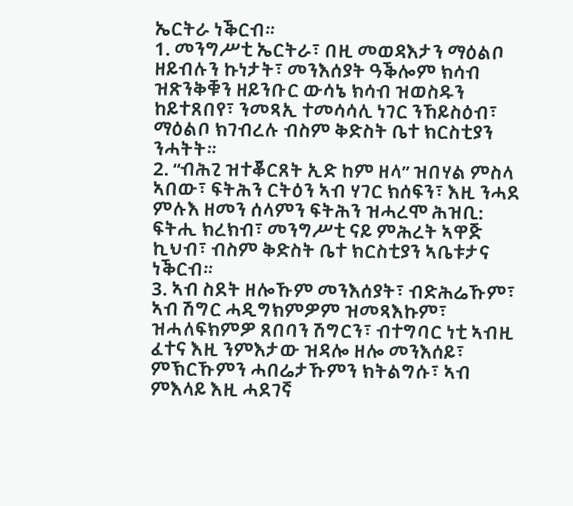ኤርትራ ነቕርብ።
1. መንግሥቲ ኤርትራ፣ በዚ መወዳእታን ማዕልቦ ዘይብሉን ኩነታት፣ መንእሰያት ዓቕሎም ክሳብ ዝጽንቅቑን ዘይንቡር ውሳኔ ክሳብ ዝወስዱን ከይተጸበየ፣ ንመጻኢ ተመሳሳሊ ነገር ንኸይስዕብ፣ ማዕልቦ ክገብረሉ ብስም ቅድስት ቤተ ክርስቲያን ንሓትት።
2. “ብሕጊ ዝተቖርጸት ኢድ ከም ዘላ” ዝበሃል ምስላ ኣበው፣ ፍትሕን ርትዕን ኣብ ሃገር ክሰፍን፣ እዚ ንሓደ ምሉእ ዘመን ሰላምን ፍትሕን ዝሓረሞ ሕዝቢ: ፍትሒ ክረክብ፣ መንግሥቲ ናይ ምሕረት ኣዋጅ ኪህብ፣ ብስም ቅድስት ቤተ ክርስቲያን ኣቤቱታና ነቕርብ።
3. ኣብ ስደት ዘሎኹም መንእሰያት፣ ብድሕሬኹም፣ ኣብ ሽግር ሓዲግክምዎም ዝመጻእኩም፣ ዝሓለፍክምዎ ጸበባን ሽግርን፣ ብተግባር ነቲ ኣብዚ ፈተና እዚ ንምእታው ዝዳሎ ዘሎ መንእሰይ፣ ምኽርኹምን ሓበሬታኹምን ክትልግሱ፣ ኣብ ምእላይ እዚ ሓደገኛ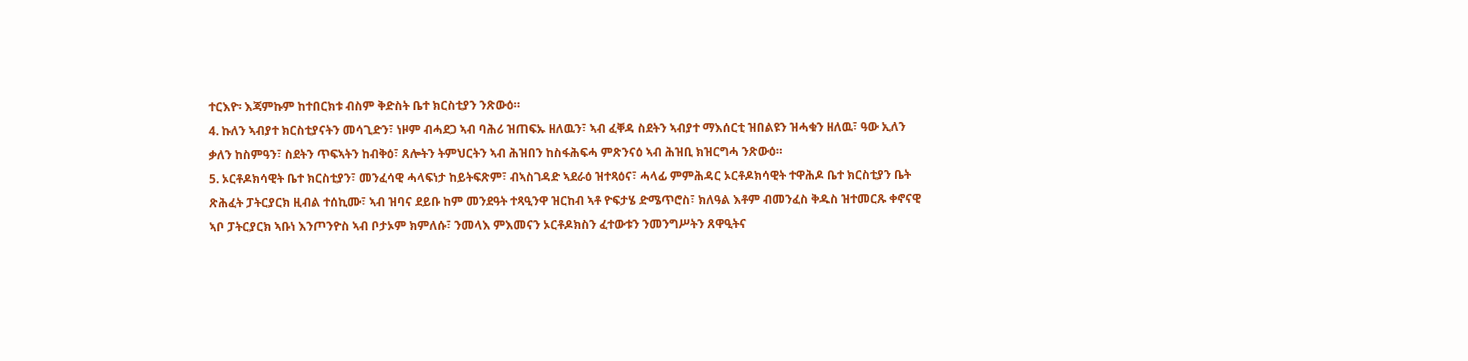ተርእዮ፡ እጃምኩም ከተበርክቱ ብስም ቅድስት ቤተ ክርስቲያን ንጽውዕ።
4. ኩለን ኣብያተ ክርስቲያናትን መሳጊድን፣ ነዞም ብሓደጋ ኣብ ባሕሪ ዝጠፍኡ ዘለዉን፣ ኣብ ፈቐዳ ስደትን ኣብያተ ማእሰርቲ ዝበልዩን ዝሓቁን ዘለዉ፣ ዓው ኢለን ቃለን ከስምዓን፣ ስደትን ጥፍኣትን ከብቅዕ፣ ጸሎትን ትምህርትን ኣብ ሕዝበን ከስፋሕፍሓ ምጽንናዕ ኣብ ሕዝቢ ክዝርግሓ ንጽውዕ።
5. ኦርቶዶክሳዊት ቤተ ክርስቲያን፣ መንፈሳዊ ሓላፍነታ ከይትፍጽም፣ ብኣስገዳድ ኣደራዕ ዝተጻዕና፣ ሓላፊ ምምሕዳር ኦርቶዶክሳዊት ተዋሕዶ ቤተ ክርስቲያን ቤት ጽሕፈት ፓትርያርክ ዚብል ተሰኪሙ፣ ኣብ ዝባና ደይቡ ከም መንደዓት ተጻዒንዋ ዝርከብ ኣቶ ዮፍታሄ ድሜጥሮስ፣ ክለዓል እቶም ብመንፈስ ቅዱስ ዝተመርጹ ቀኖናዊ ኣቦ ፓትርያርክ ኣቡነ እንጦንዮስ ኣብ ቦታኦም ክምለሱ፣ ንመላእ ምእመናን ኦርቶዶክስን ፈተውቱን ንመንግሥትን ጸዋዒትና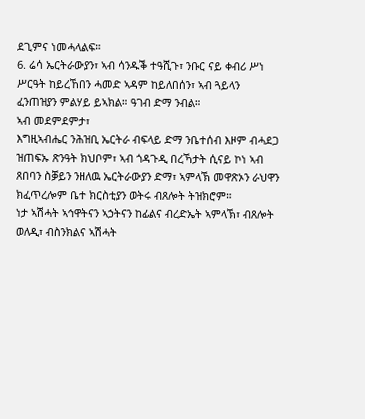ደጊምና ነመሓላልፍ።
6. ሬሳ ኤርትራውያን፣ ኣብ ሳንዱቕ ተዓሺጉ፣ ንቡር ናይ ቀብሪ ሥነ ሥርዓት ከይረኸበን ሓመድ ኣዳም ከይለበሰን፣ ኣብ ጓይላን ፈንጠዝያን ምልሃይ ይኣክል። ዓገብ ድማ ንብል።
ኣብ መደምደምታ፣
እግዚኣብሔር ንሕዝቢ ኤርትራ ብፍላይ ድማ ንቤተሰብ እዞም ብሓደጋ ዝጠፍኡ ጽንዓት ክህቦም፣ ኣብ ጎዳጉዲ በረኻታት ሲናይ ኮነ ኣብ ጸበባን ስቓይን ንዘለዉ ኤርትራውያን ድማ፣ ኣምላኽ መዋጽኦን ራህዋን ክፈጥረሎም ቤተ ክርስቲያን ወትሩ ብጸሎት ትዝክሮም።
ነታ ኣሽሓት ኣኅዋትናን ኣኃትናን ከፊልና ብረድኤት ኣምላኽ፣ ብጸሎት ወለዲ፣ ብስንክልና ኣሽሓት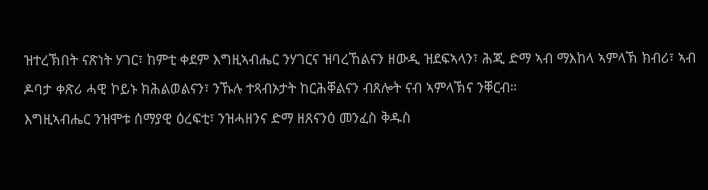ዝተረኽበት ናጽነት ሃገር፣ ከምቲ ቀደም እግዚኣብሔር ንሃገርና ዝባረኸልናን ዘውዲ ዝደፍኣላን፣ ሕጂ ድማ ኣብ ማእከላ ኣምላኽ ክብሪ፣ ኣብ ዶባታ ቀጽሪ ሓዊ ኮይኑ ክሕልወልናን፣ ንኹሉ ተጻብኦታት ከርሕቐልናን ብጸሎት ናብ ኣምላኽና ንቐርብ።
እግዚኣብሔር ንዝሞቱ ሰማያዊ ዕረፍቲ፣ ንዝሓዘንና ድማ ዘጸናንዕ መንፈስ ቅዱስ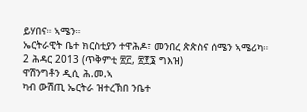ይሃበና። ኣሜን።
ኤርትራዊት ቤተ ክርስቲያን ተዋሕዶ፣ መንበረ ጵጵስና ሰሜን ኣሜሪካ።
2 ሕዳር 2013 (ጥቅምቲ ፳፫, ፳፻፮ ግእዝ)
ዋሽንግቶን ዲሲ ሕ.መ.ኣ
ካብ ውሽጢ ኤርትራ ዝተረኽበ ንቤተ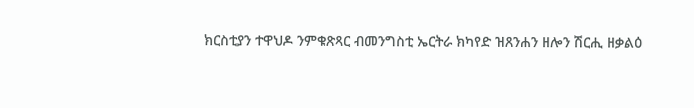ክርስቲያን ተዋህዶ ንምቁጽጻር ብመንግስቲ ኤርትራ ክካየድ ዝጸንሐን ዘሎን ሽርሒ ዘቃልዕ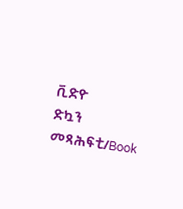ቪድዮ
ድኳን መጻሕፍቲ/Book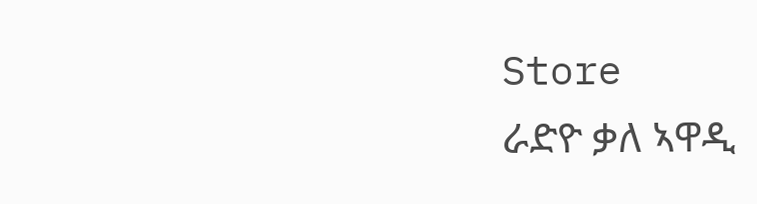Store
ራድዮ ቃለ ኣዋዲ